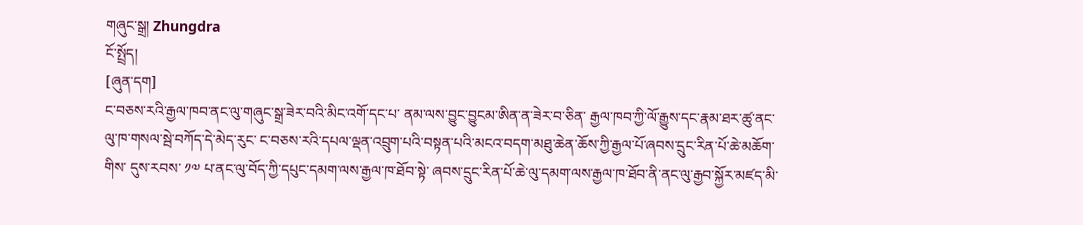གཞུང་སྒྲ། Zhungdra
ངོ་སྤྲོད།
[ཞུན་དག]
ང་བཅས་རའི་རྒྱལ་ཁབ་ནང་ལུ་གཞུང་སྒྲ་ཟེར་བའི་མིང་འགོ་དང་པ་ ནམ་ལས་བྱུང་བྱུངམ་ཨིན་ན་ཟེར་བ་ཅིན་ རྒྱལ་ཁབ་ཀྱི་ལོ་རྒྱུས་དང་རྣམ་ཐར་ཚུ་ནང་ལུ་ཁ་གསལ་སྦེ་བཀོད་དེ་མེད་རུང་ ང་བཅས་རའི་དཔལ་ལྡན་འབྲུག་པའི་བསྟན་པའི་མངའ་བདག་མཐུ་ཆེན་ཆོས་ཀྱི་རྒྱལ་པོ་ཞབས་དྲུང་རིན་པོ་ཆེ་མཆོག་གིས་ དུས་རབས་ ༡༧ པ་ནང་ལུ་བོད་ཀྱི་དཔུང་དམག་ལས་རྒྱལ་ཁ་ཐོབ་སྟེ་ ཞབས་དྲུང་རིན་པོ་ཆེ་ལུ་དམག་ལས་རྒྱལ་ཁ་ཐོབ་ནི་ནང་ལུ་རྒྱབ་སྐྱོར་མཛད་མི་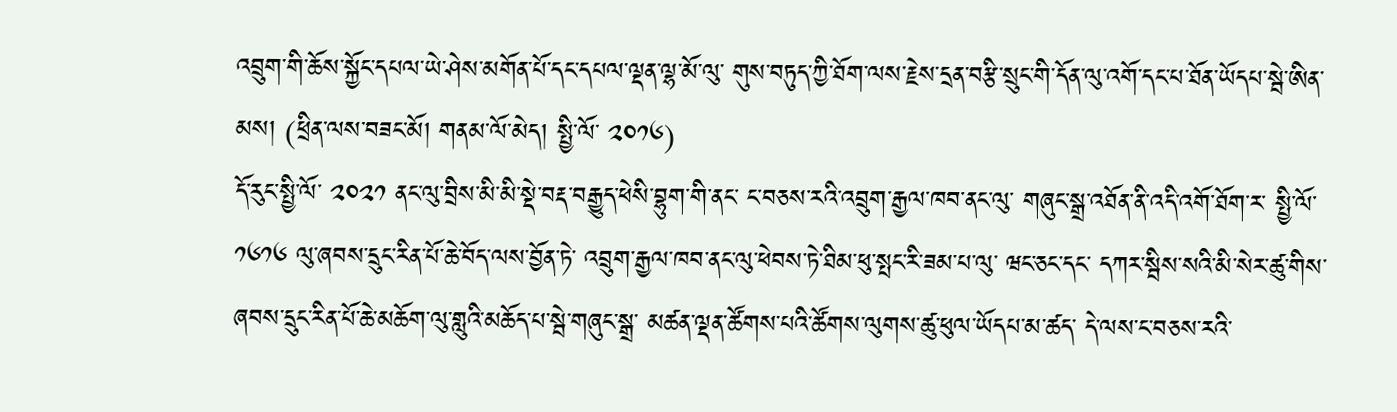འབྲུག་གི་ཆོས་སྐྱོང་དཔལ་ཡེ་ཤེས་མགོན་པོ་དང་དཔལ་ལྡན་ལྷ་མོ་ལུ་ གུས་བཏུད་ཀྱི་ཐོག་ལས་རྗེས་དྲན་བརྩི་སྲུང་གི་དོན་ལུ་འགོ་དང་པ་ཐོན་ཡོདཔ་སྦེ་ཨིན་མས། (ཕྲིན་ལས་བཟང་མོ། གནམ་ལོ་མེད། སྤྱི་ལོ་ ༢༠༡༦)
དོ་རུང་སྤྱི་ལོ་ ༢༠༢༡ ནང་ལུ་བྲིས་མི་མི་སྡེ་བརྡ་བརྒྱུད་ཕེསི་བྷུག་གི་ནང་ ང་བཅས་རའི་འབྲུག་རྒྱལ་ཁབ་ནང་ལུ་ གཞུང་སྒྲ་འཐོན་ནི་འདི་འགོ་ཐོག་ར་ སྤྱི་ལོ་ ༡༦༡༦ ལུ་ཞབས་དྲུང་རིན་པོ་ཆེ་བོད་ལས་བྱོན་ཏེ་ འབྲུག་རྒྱལ་ཁབ་ནང་ལུ་ཕེབས་ཏེ་ཐིམ་ཕུ་སྤང་རི་ཟམ་པ་ལུ་ ཝང་ཅང་དང་ དཀར་སྦིས་སའི་མི་སེར་ཚུ་གིས་ ཞབས་དྲུང་རིན་པོ་ཆེ་མཆོག་ལུ་གླུའི་མཆོད་པ་སྦེ་གཞུང་སྒྲ་ མཚན་ལྡན་ཚོགས་པའི་ཚོགས་ལུགས་ཚུ་ཕུལ་ཡོདཔ་མ་ཚད་ དེ་ལས་ང་བཅས་རའི་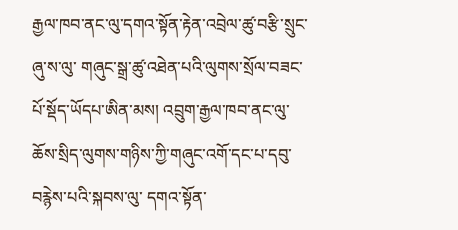རྒྱལ་ཁབ་ནང་ལུ་དགའ་སྟོན་རྟེན་འབྲེལ་ཚུ་བརྩི་སྲུང་ཞུ་ས་ལུ་ གཞུང་སྒྲ་ཚུ་འཐེན་པའི་ལུགས་སྲོལ་བཟང་པོ་སྡོད་ཡོདཔ་ཨིན་མས། འབྲུག་རྒྱལ་ཁབ་ནང་ལུ་ཆོས་སྲིད་ལུགས་གཉིས་ཀྱི་གཞུང་འགོ་དང་པ་དབུ་བརྙེས་པའི་སྐབས་ལུ་ དགའ་སྟོན་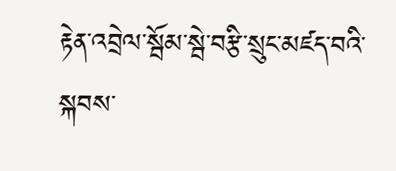རྟེན་འབྲེལ་སྦོམ་སྦེ་བརྩི་སྲུང་མཛད་བའི་སྐབས་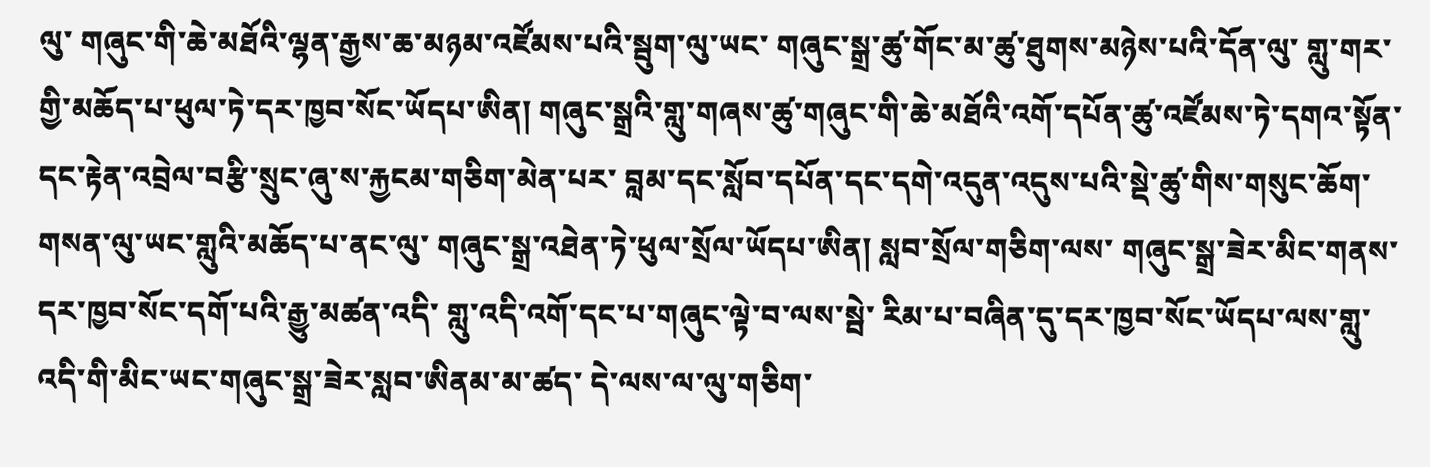ལུ་ གཞུང་གི་ཆེ་མཐོའི་ལྷན་རྒྱས་ཆ་མཉམ་འཛོམས་པའི་སྦུག་ལུ་ཡང་ གཞུང་སྒྲ་ཚུ་གོང་མ་ཚུ་ཐུགས་མཉེས་པའི་དོན་ལུ་ གླུ་གར་གྱི་མཆོད་པ་ཕུལ་ཏེ་དར་ཁྱབ་སོང་ཡོདཔ་ཨིན། གཞུང་སྒྲའི་གླུ་གཞས་ཚུ་གཞུང་གི་ཆེ་མཐོའི་འགོ་དཔོན་ཚུ་འཛོམས་ཏེ་དགའ་སྟོན་དང་རྟེན་འབྲེལ་བརྩི་སྲུང་ཞུ་ས་རྐྱངམ་གཅིག་མེན་པར་ བླམ་དང་སློབ་དཔོན་དང་དགེ་འདུན་འདུས་པའི་སྡེ་ཚུ་གིས་གསུང་ཆོག་གསན་ལུ་ཡང་གླུའི་མཆོད་པ་ནང་ལུ་ གཞུང་སྒྲ་འཐེན་ཏེ་ཕུལ་སྲོལ་ཡོདཔ་ཨིན། སླབ་སྲོལ་གཅིག་ལས་ གཞུང་སྒྲ་ཟེར་མིང་གནས་དར་ཁྱབ་སོང་དགོ་པའི་རྒྱུ་མཚན་འདི་ གླུ་འདི་འགོ་དང་པ་གཞུང་ལྟེ་བ་ལས་སྦེ་ རིམ་པ་བཞིན་དུ་དར་ཁྱབ་སོང་ཡོདཔ་ལས་གླུ་འདི་གི་མིང་ཡང་གཞུང་སྒྲ་ཟེར་སླབ་ཨིནམ་མ་ཚད་ དེ་ལས་ལ་ལུ་གཅིག་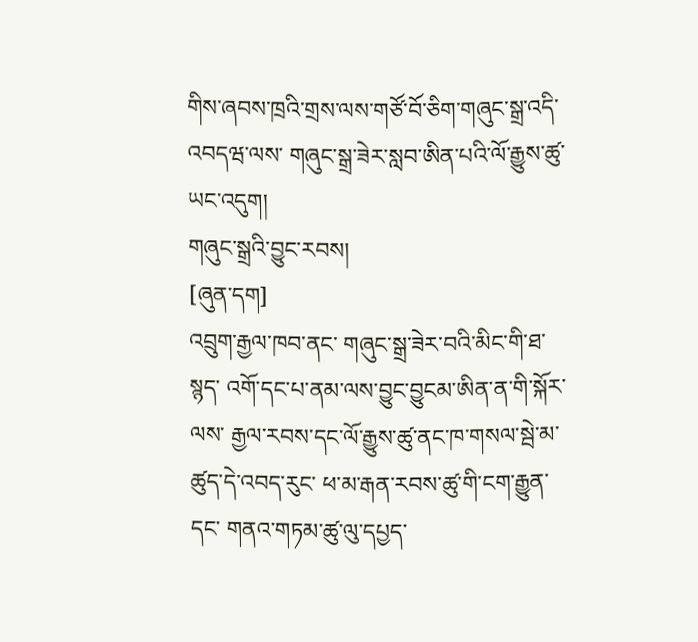གིས་ཞབས་ཁྲའི་གྲས་ལས་གཙོ་བོ་ཅིག་གཞུང་སྒྲ་འདི་འབདཝ་ལས་ གཞུང་སྒྲ་ཟེར་སླབ་ཨིན་པའི་ལོ་རྒྱུས་ཚུ་ཡང་འདུག།
གཞུང་སྒྲའི་བྱུང་རབས།
[ཞུན་དག]
འབྲུག་རྒྱལ་ཁབ་ནང་ གཞུང་སྒྲ་ཟེར་བའི་མིང་གི་ཐ་སྙད་ འགོ་དང་པ་ནམ་ལས་བྱུང་བྱུངམ་ཨིན་ན་གི་སྐོར་ལས་ རྒྱལ་རབས་དང་ལོ་རྒྱུས་ཚུ་ནང་ཁ་གསལ་སྦེ་མ་ཚུད་དེ་འབད་རུང་ ཕ་མ་རྒན་རབས་ཚུ་གི་ངག་རྒྱུན་དང་ གནའ་གཏམ་ཚུ་ལུ་དཔྱད་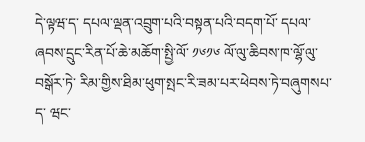དེ་ལྟཝ་ད་ དཔལ་ལྡན་འབྲུག་པའི་བསྟན་པའི་བདག་པོ་ དཔལ་ཞབས་དྲུང་རིན་པོ་ཆེ་མཆོག་སྤྱི་ལོ་ ༡༦༡༦ ལོ་ལུ་ཆིབས་ཁ་ལྷོ་ལུ་བསྒོར་ཏེ་ རིམ་གྱིས་ཐིམ་ཕུག་སྤང་རི་ཟམ་པར་ཕེབས་ཏེ་བཞུགསཔ་ད་ ཝང་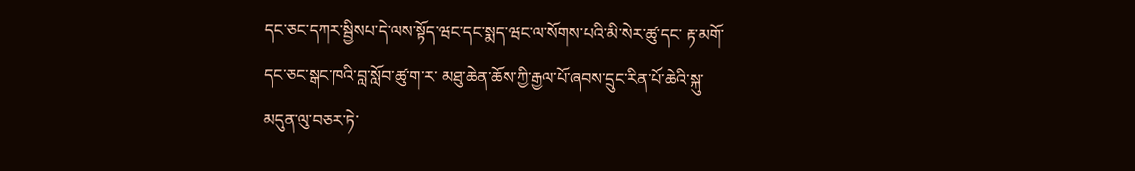དང་ཅང་དཀར་སྦྱིསཔ་དེ་ལས་སྟོད་ཝང་དང་སྨད་ཝང་ལ་སོགས་པའི་མི་སེར་ཚུ་དང་ རྟ་མགོ་དང་ཅང་སྒང་ཁའི་བླ་སློབ་ཚུ་ག་ར་ མཐུ་ཆེན་ཆོས་ཀྱི་རྒྱལ་པོ་ཞབས་དྲུང་རིན་པོ་ཆེའི་སྐུ་མདུན་ལུ་བཅར་ཏེ་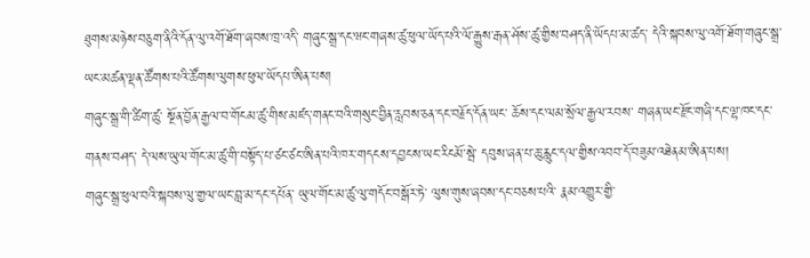ཐུགས་མཉེས་བཅུག་ནིའི་དོན་ལུ་འགོ་ཐོག་ཞབས་ཁྲ་འདི་ གཞུང་སྒྲ་དང་ཝང་གཞས་ཚུ་ཕུལ་ཡོད་པའི་ལོ་རྒྱུས་རྒན་ཤོས་ཚུ་གྱིས་བཤད་ནི་ཡོདཔ་མ་ཚད་ དེའི་སྐབས་ལུ་འགོ་ཐོག་གཞུང་སྒྲ་ཡང་མཚན་ལྡན་ཚོགས་པའི་ཚོགས་ལུགས་ཕུལ་ཡོདཔ་ཨིན་པས།
གཞུང་སྒྲ་གི་ཚིག་ཚུ་ སྔོན་བྱོན་རྒྱལ་བ་གོངམ་ཚུ་གིས་མཛད་གནང་བའི་གསུང་བྱིན་རླབས་ཅན་དང་བརྗོད་དོན་ཡང་ ཆོས་དང་ལམ་སྲོལ་རྒྱལ་རབས་ གཞན་ཡང་རྫོང་གཞི་དང་ལྷ་ཁང་དང་གནས་བཤད་ དེ་ལས་ཡུལ་གོང་མ་ཚུ་གི་བསྟོད་པ་ཙང་ཙང་ཨིན་པའི་ཁར་གདངས་དབྱངས་ཡང་རིངམོ་སྦེ་ དབུས་ཞན་པ་ཆུ་རླུང་དལ་གྱིས་འབབ་དོ་བཟུམ་འཐེནམ་ཨིན་པས།
གཞུང་སྒྲ་ཕུལ་བའི་སྐབས་ལུ་གྱལ་ཡང་བླ་མ་དང་དཔོན་ ཡུལ་གོང་མ་ཚུ་ལུ་གདོང་བསྒོར་ཏེ་ ལུས་གུས་ཞབས་དང་བཅས་པའི་ རྣམ་འགྱུར་གྱི་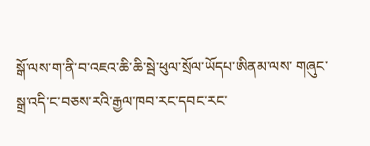སྒོ་ལས་ག་ནི་བ་འཇའ་ཆི་ཆི་སྦེ་ཕུལ་སྲོལ་ཡོདཔ་ཨིནམ་ལས་ གཞུང་སྒྲ་འདི་ང་བཅས་རའི་རྒྱལ་ཁབ་རང་དབང་རང་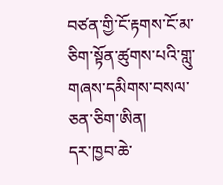བཙན་གྱི་ངོ་རྟགས་ངོ་མ་ཅིག་སྟོན་ཚུགས་པའི་གླུ་གཞས་དམིགས་བསལ་ཅན་ཅིག་ཨིན།
དར་ཁྱབ་ཆེ་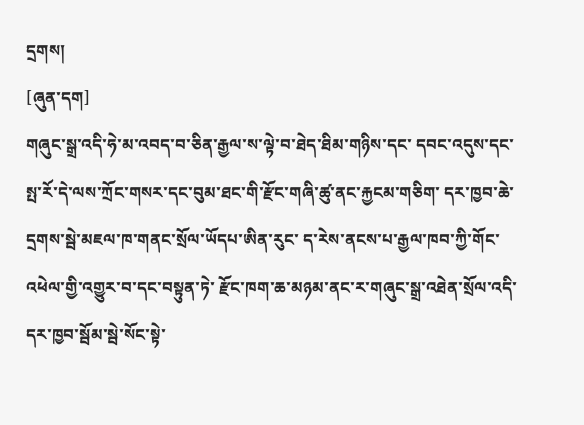དྲགས།
[ཞུན་དག]
གཞུང་སྒྲ་འདི་ཧེ་མ་འབད་བ་ཅིན་རྒྱལ་ས་ལྟེ་བ་ཐེད་ཐིམ་གཉིས་དང་ དབང་འདུས་དང་སྤ་རོ་དེ་ལས་ཀྲོང་གསར་དང་བུམ་ཐང་གི་རྫོང་གཞི་ཚུ་ནང་རྐྱངམ་གཅིག་ དར་ཁྱབ་ཆེ་དྲགས་སྦེ་མཇལ་ཁ་གནང་སྲོལ་ཡོདཔ་ཨིན་རུང་ ད་རེས་ནངས་པ་རྒྱལ་ཁབ་ཀྱི་གོང་འཕེལ་གྱི་འགྱུར་བ་དང་བསྟུན་ཏེ་ རྫོང་ཁག་ཆ་མཉམ་ནང་ར་གཞུང་སྒྲ་འཐེན་སྲོལ་འདི་ དར་ཁྱབ་སྦོམ་སྦེ་སོང་སྟེ་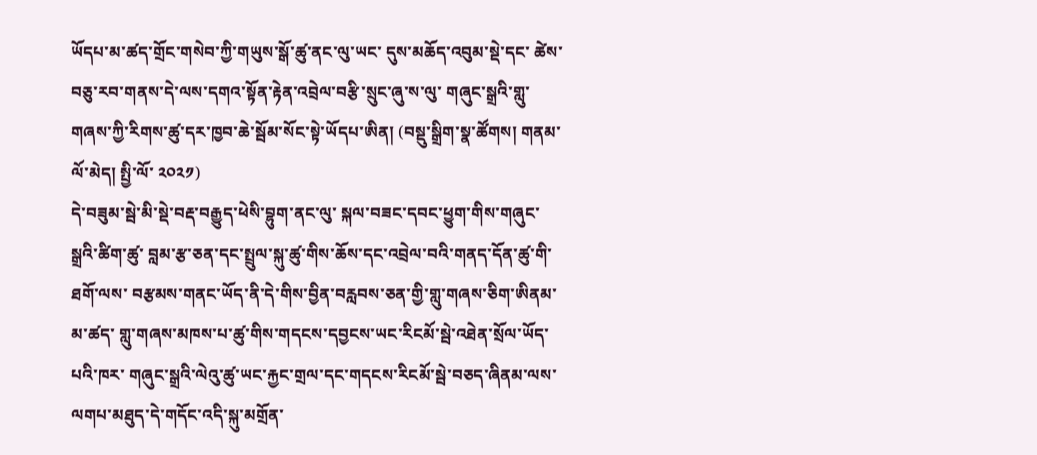ཡོདཔ་མ་ཚད་གྲོང་གསེབ་ཀྱི་གཡུས་སྒོ་ཚུ་ནང་ལུ་ཡང་ དུས་མཆོད་འབུམ་སྡེ་དང་ ཚེས་བཅུ་རབ་གནས་དེ་ལས་དགའ་སྟོན་རྟེན་འབྲེལ་བརྩི་སྲུང་ཞུ་ས་ལུ་ གཞུང་སྒྲའི་གླུ་གཞས་ཀྱི་རིགས་ཚུ་དར་ཁྱབ་ཆེ་སྦོམ་སོང་སྟེ་ཡོདཔ་ཨིན། (བསྡུ་སྒྲིག་སྣ་ཚོགས། གནམ་ལོ་མེད། སྤྱི་ལོ་ ༢༠༢༡)
དེ་བཟུམ་སྦེ་མི་སྡེ་བརྡ་བརྒྱུད་ཕེསི་བྷུག་ནང་ལུ་ སྐལ་བཟང་དབང་ཕྱུག་གིས་གཞུང་སྒྲའི་ཚིག་ཚུ་ བླམ་རྩ་ཅན་དང་སྤྲུལ་སྐུ་ཚུ་གིས་ཆོས་དང་འབྲེལ་བའི་གནད་དོན་ཚུ་གི་ཐགོ་ལས་ བརྩམས་གནང་ཡོད་ནི་དེ་གིས་བྱིན་བརླབས་ཅན་གྱི་གླུ་གཞས་ཅིག་ཨིནམ་མ་ཚད་ གླུ་གཞས་མཁས་པ་ཚུ་གིས་གདངས་དབྱངས་ཡང་རིངམོ་སྦེ་འཐེན་སྲོལ་ཡོད་པའི་ཁར་ གཞུང་སྒྲའི་ལེའུ་ཚུ་ཡང་རྐྱང་གྲལ་དང་གདངས་རིངམོ་སྦེ་བཅད་ཞིནམ་ལས་ ལགཔ་མཐུད་དེ་གདོང་འདི་སྐུ་མགྲོན་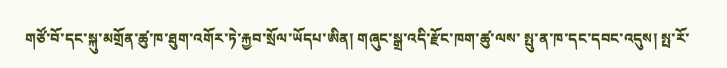གཙོ་བོ་དང་སྐུ་མགྲོན་ཚུ་ཁ་ཐུག་འགོར་ཏེ་རྐྱབ་སྲོལ་ཡོདཔ་ཨིན། གཞུང་སྒྲ་འདི་རྫོང་ཁག་ཚུ་ལས་ སྤུ་ན་ཁ་དང་དབང་འདུས། སྤ་རོ་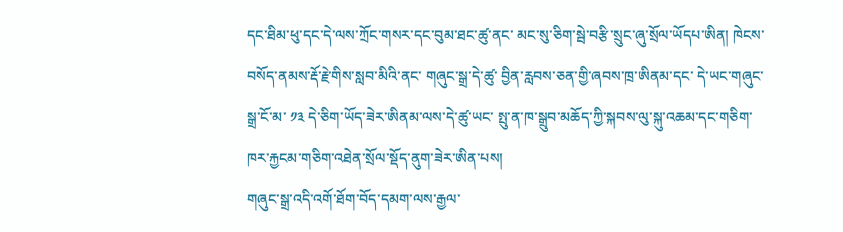དང་ཐིམ་ཕུ་དང་དེ་ལས་ཀྲོང་གསར་དང་བུམ་ཐང་ཚུ་ནང་ མང་སུ་ཅིག་སྦེ་བརྩི་སྲུང་ཞུ་སྲོལ་ཡོདཔ་ཨིན། ཁེངས་བསོད་ནམས་རྡོ་རྗེ་གིས་སླབ་མིའི་ནང་ གཞུང་སྒྲ་དེ་ཚུ་ བྱིན་རླབས་ཅན་གྱི་ཞབས་ཁྲ་ཨིནམ་དང་ དེ་ཡང་གཞུང་སྒྲ་ངོ་མ་ ༡༣ དེ་ཅིག་ཡོད་ཟེར་ཨིནམ་ལས་དེ་ཚུ་ཡང་ སྤུ་ན་ཁ་སྒྲུབ་མཆོད་ཀྱི་སྐབས་ལུ་སྐུ་འཆམ་དང་གཅིག་ཁར་རྐྱངམ་གཅིག་འཐེན་སྲོལ་སྡོད་ནུག་ཟེར་ཨིན་པས།
གཞུང་སྒྲ་འདི་འགོ་ཐོག་བོད་དམག་ལས་རྒྱལ་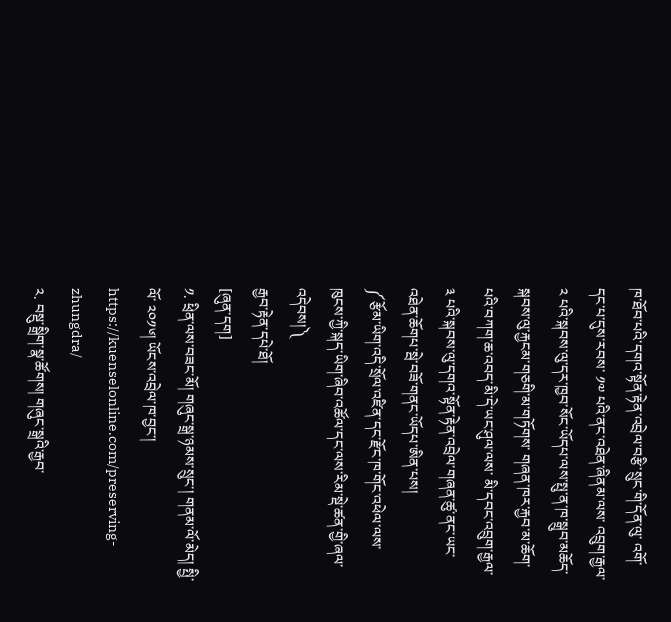ཁ་ཐོབ་པའི་དགའ་སྟོན་རྟེན་འབྲེལ་བརྩི་སྲུང་གི་དོན་ལུ་ འགོ་དང་པ་དུས་རབས་ ༡༧ པའི་ནང་འཐེན་ཞིནམ་ལས་ འབྲུག་རྒྱལ་ ༢ པའི་སྐབས་ལུ་དར་ཁྱབ་སོང་ཡོདཔ་ལས་སྤུ་ན་ཁ་སྒྲུབ་མཆོད་སྐབས་ལུ་རྐྱངམ་གཅགི་མ་གཏོགས་ གཞན་ཁར་རྐྱབ་མ་ཆོག་པའི་བཀག་ཆ་འབད་མི་དེ་ཡང་ཤུལ་ལས་ མི་དབང་འབྲུག་རྒྱལ་ ༣ པའི་སྐབས་ལུ་དགའ་སྟོན་རྟེན་འབྲེལ་གཞན་ཚུ་ནང་ཡང་འཐེན་ཆོགཔ་སྦེ་བཟོ་གནང་ཡོདཔ་ཨིན་པས།
༼རྩོམ་ཡིག་འདི་སྲོལ་འཛིན་དང་རྫོང་ཁ་གོང་འཕེལ་ལས་ཁུངས་ཀྱི་སྐད་ཡིག་ཞིབ་འཚོལ་དང་ལས་རིམ་སྡེ་ཚན་གྱི་ཞལ་འདེབས།༽
རྒྱབ་རྟེན་དཔེ་ཐོ།
[ཞུན་དག]
༡. ཕྲིན་ལས་བཟང་མོ། གཞུང་སྒྲ་ཉམས་སྲུང་། གནམ་ལོ་མེད། སྤྱི་ལོ་ ༢༠༡༦། ཡོངས་འབྲེལ་ཁ་བྱང་། https://kuenselonline.com/preserving-zhungdra/
༢. བསྡུ་སྒྲིག་སྣ་ཚོགས། གཞུང་སྒྲའི་རྒྱབ་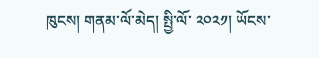ཁུངས། གནམ་ལོ་མེད། སྤྱི་ལོ་ ༢༠༢༡། ཡོངས་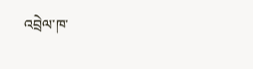འབྲེལ་ཁ་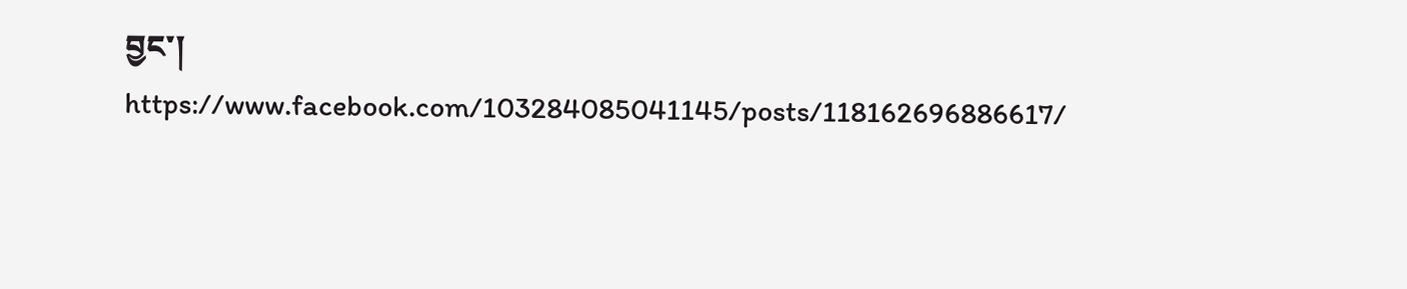བྱང་། https://www.facebook.com/103284085041145/posts/118162696886617/